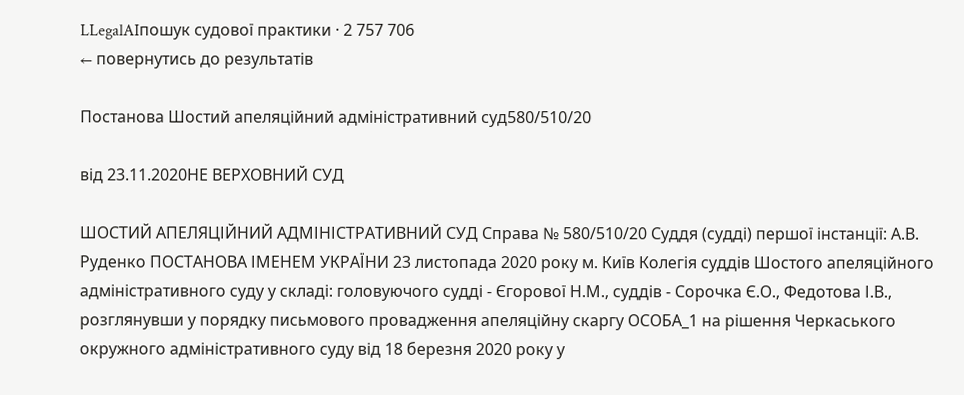LLegalAIпошук судової практики · 2 757 706
← повернутись до результатів

Постанова Шостий апеляційний адміністративний суд580/510/20

від 23.11.2020НЕ ВЕРХОВНИЙ СУД

ШОСТИЙ АПЕЛЯЦІЙНИЙ АДМІНІСТРАТИВНИЙ СУД Справа № 580/510/20 Суддя (судді) першої інстанції: А.В. Руденко ПОСТАНОВА ІМЕНЕМ УКРАЇНИ 23 листопада 2020 року м. Київ Колегія суддів Шостого апеляційного адміністративного суду у складі: головуючого судді - Єгорової Н.М., суддів - Сорочка Є.О., Федотова І.В., розглянувши у порядку письмового провадження апеляційну скаргу ОСОБА_1 на рішення Черкаського окружного адміністративного суду від 18 березня 2020 року у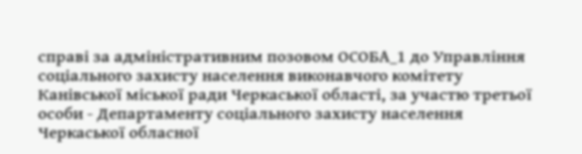справі за адміністративним позовом ОСОБА_1 до Управління соціального захисту населення виконавчого комітету Канівської міської ради Черкаської області, за участю третьої особи - Департаменту соціального захисту населення Черкаської обласної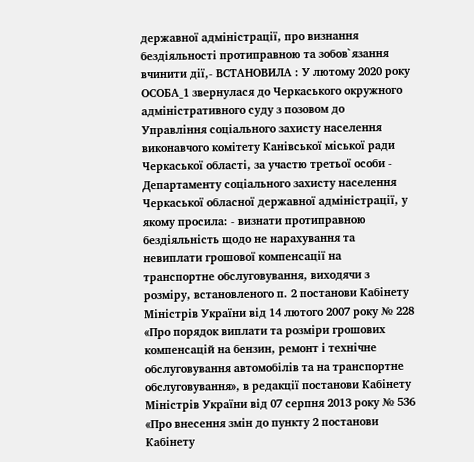державної адміністрації, про визнання бездіяльності протиправною та зобов`язання вчинити дії,- ВСТАНОВИЛА : У лютому 2020 року ОСОБА_1 звернулася до Черкаського окружного адміністративного суду з позовом до Управління соціального захисту населення виконавчого комітету Канівської міської ради Черкаської області, за участю третьої особи - Департаменту соціального захисту населення Черкаської обласної державної адміністрації, у якому просила: - визнати протиправною бездіяльність щодо не нарахування та невиплати грошової компенсації на транспортне обслуговування, виходячи з розміру, встановленого п. 2 постанови Кабінету Міністрів України від 14 лютого 2007 року № 228 «Про порядок виплати та розміри грошових компенсацій на бензин, ремонт і технічне обслуговування автомобілів та на транспортне обслуговування», в редакції постанови Кабінету Міністрів України від 07 серпня 2013 року № 536 «Про внесення змін до пункту 2 постанови Кабінету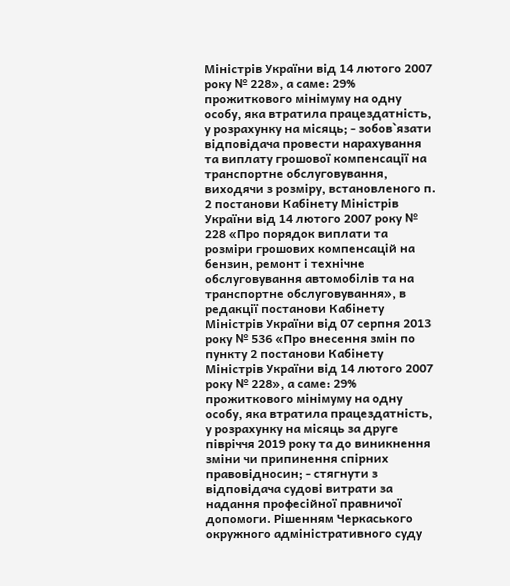Міністрів України від 14 лютого 2007 року № 228», а саме: 29% прожиткового мінімуму на одну особу, яка втратила працездатність, у розрахунку на місяць; - зобов`язати відповідача провести нарахування та виплату грошової компенсації на транспортне обслуговування, виходячи з розміру, встановленого п. 2 постанови Кабінету Міністрів України від 14 лютого 2007 року № 228 «Про порядок виплати та розміри грошових компенсацій на бензин, ремонт і технічне обслуговування автомобілів та на транспортне обслуговування», в редакції постанови Кабінету Міністрів України від 07 серпня 2013 року № 536 «Про внесення змін по пункту 2 постанови Кабінету Міністрів України від 14 лютого 2007 року № 228», а саме: 29% прожиткового мінімуму на одну особу, яка втратила працездатність, у розрахунку на місяць за друге півріччя 2019 року та до виникнення зміни чи припинення спірних правовідносин; - стягнути з відповідача судові витрати за надання професійної правничої допомоги. Рішенням Черкаського окружного адміністративного суду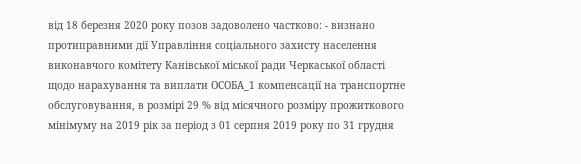від 18 березня 2020 року позов задоволено частково: - визнано протиправними дії Управління соціального захисту населення виконавчого комітету Канівської міської ради Черкаської області щодо нарахування та виплати ОСОБА_1 компенсації на транспортне обслуговування, в розмірі 29 % від місячного розміру прожиткового мінімуму на 2019 рік за період з 01 серпня 2019 року по 31 грудня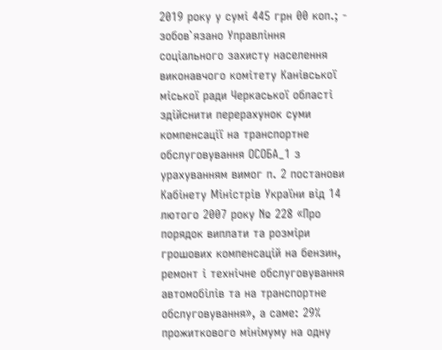2019 року у сумі 445 грн 00 коп.; - зобов`язано Управління соціального захисту населення виконавчого комітету Канівської міської ради Черкаської області здійснити перерахунок суми компенсації на транспортне обслуговування ОСОБА_1 з урахуванням вимог п. 2 постанови Кабінету Міністрів України від 14 лютого 2007 року № 228 «Про порядок виплати та розміри грошових компенсацій на бензин, ремонт і технічне обслуговування автомобілів та на транспортне обслуговування», а саме: 29% прожиткового мінімуму на одну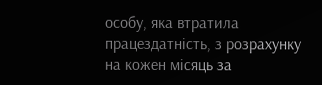особу, яка втратила працездатність, з розрахунку на кожен місяць за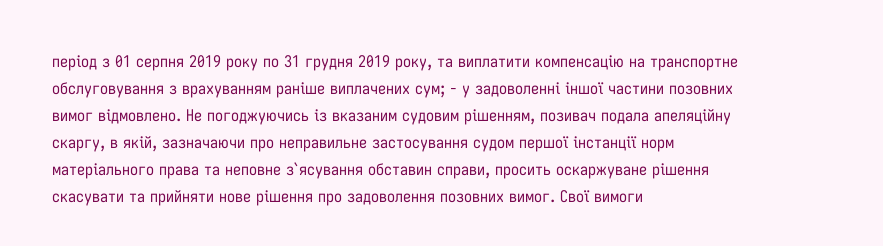період з 01 серпня 2019 року по 31 грудня 2019 року, та виплатити компенсацію на транспортне обслуговування з врахуванням раніше виплачених сум; - у задоволенні іншої частини позовних вимог відмовлено. Не погоджуючись із вказаним судовим рішенням, позивач подала апеляційну скаргу, в якій, зазначаючи про неправильне застосування судом першої інстанції норм матеріального права та неповне з`ясування обставин справи, просить оскаржуване рішення скасувати та прийняти нове рішення про задоволення позовних вимог. Свої вимоги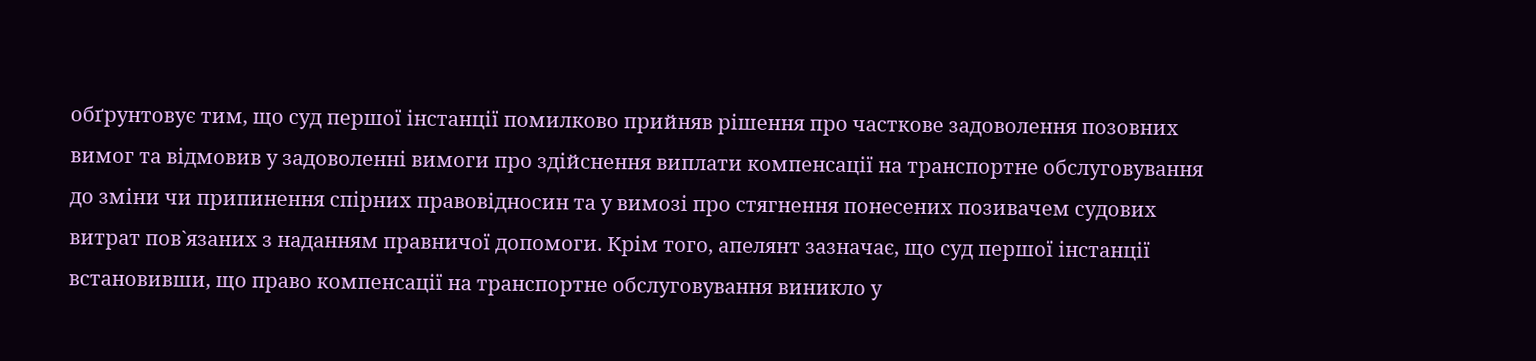обґрунтовує тим, що суд першої інстанції помилково прийняв рішення про часткове задоволення позовних вимог та відмовив у задоволенні вимоги про здійснення виплати компенсації на транспортне обслуговування до зміни чи припинення спірних правовідносин та у вимозі про стягнення понесених позивачем судових витрат пов`язаних з наданням правничої допомоги. Крім того, апелянт зазначає, що суд першої інстанції встановивши, що право компенсації на транспортне обслуговування виникло у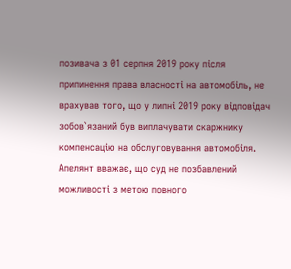позивача з 01 серпня 2019 року після припинення права власності на автомобіль, не врахував того, що у липні 2019 року відповідач зобов`язаний був виплачувати скаржнику компенсацію на обслуговування автомобіля. Апелянт вважає, що суд не позбавлений можливості з метою повного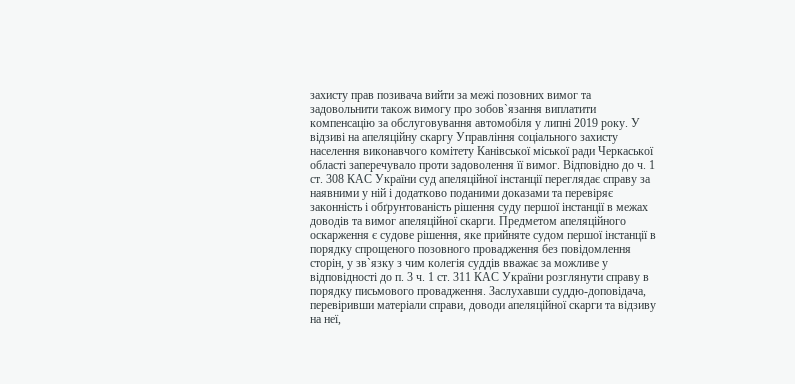захисту прав позивача вийти за межі позовних вимог та задовольнити також вимогу про зобов`язання виплатити компенсацію за обслуговування автомобіля у липні 2019 року. У відзиві на апеляційну скаргу Управління соціального захисту населення виконавчого комітету Канівської міської ради Черкаської області заперечувало проти задоволення її вимог. Відповідно до ч. 1 ст. 308 КАС України суд апеляційної інстанції переглядає справу за наявними у ній і додатково поданими доказами та перевіряє законність і обґрунтованість рішення суду першої інстанції в межах доводів та вимог апеляційної скарги. Предметом апеляційного оскарження є судове рішення, яке прийняте судом першої інстанції в порядку спрощеного позовного провадження без повідомлення сторін, у зв`язку з чим колегія суддів вважає за можливе у відповідності до п. 3 ч. 1 ст. 311 КАС України розглянути справу в порядку письмового провадження. Заслухавши суддю-доповідача, перевіривши матеріали справи, доводи апеляційної скарги та відзиву на неї,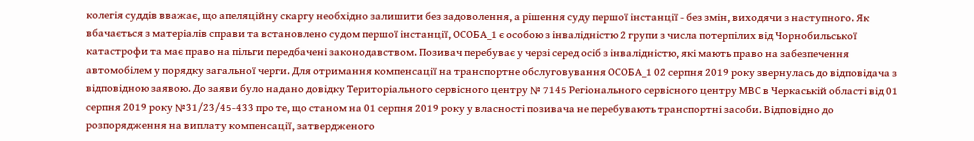колегія суддів вважає, що апеляційну скаргу необхідно залишити без задоволення, а рішення суду першої інстанції - без змін, виходячи з наступного. Як вбачається з матеріалів справи та встановлено судом першої інстанції, ОСОБА_1 є особою з інвалідністю 2 групи з числа потерпілих від Чорнобильської катастрофи та має право на пільги передбачені законодавством. Позивач перебуває у черзі серед осіб з інвалідністю, які мають право на забезпечення автомобілем у порядку загальної черги. Для отримання компенсації на транспортне обслуговування ОСОБА_1 02 серпня 2019 року звернулась до відповідача з відповідною заявою. До заяви було надано довідку Територіального сервісного центру № 7145 Регіонального сервісного центру МВС в Черкаській області від 01 серпня 2019 року №31/23/45-433 про те, що станом на 01 серпня 2019 року у власності позивача не перебувають транспортні засоби. Відповідно до розпорядження на виплату компенсації, затвердженого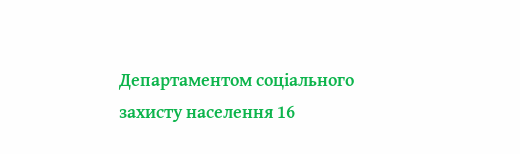Департаментом соціального захисту населення 16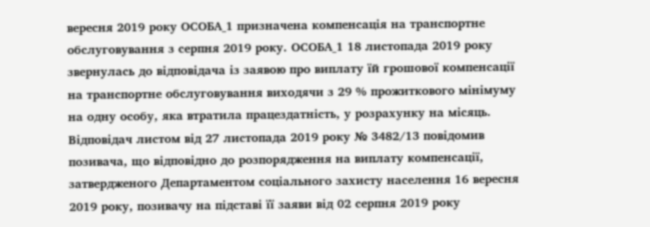вересня 2019 року ОСОБА_1 призначена компенсація на транспортне обслуговування з серпня 2019 року. ОСОБА_1 18 листопада 2019 року звернулась до відповідача із заявою про виплату їй грошової компенсації на транспортне обслуговування виходячи з 29 % прожиткового мінімуму на одну особу, яка втратила працездатність, у розрахунку на місяць. Відповідач листом від 27 листопада 2019 року № 3482/13 повідомив позивача, що відповідно до розпорядження на виплату компенсації, затвердженого Департаментом соціального захисту населення 16 вересня 2019 року, позивачу на підставі її заяви від 02 серпня 2019 року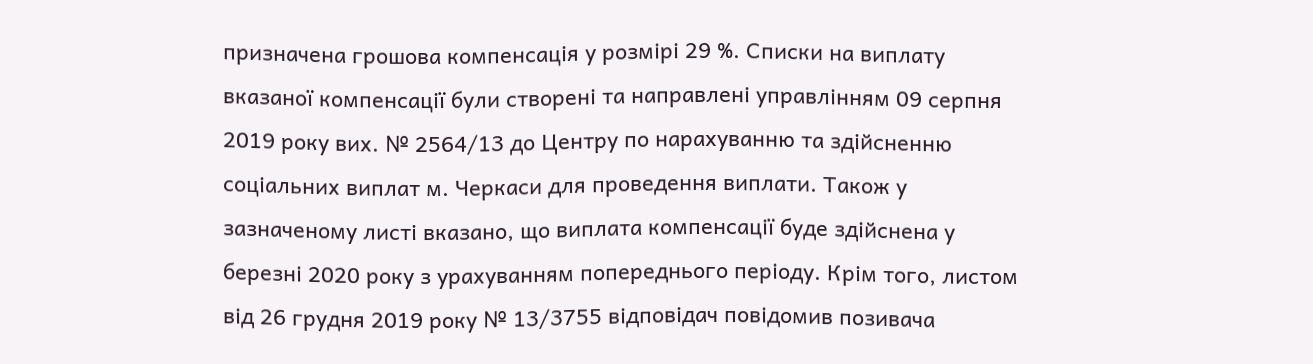призначена грошова компенсація у розмірі 29 %. Списки на виплату вказаної компенсації були створені та направлені управлінням 09 серпня 2019 року вих. № 2564/13 до Центру по нарахуванню та здійсненню соціальних виплат м. Черкаси для проведення виплати. Також у зазначеному листі вказано, що виплата компенсації буде здійснена у березні 2020 року з урахуванням попереднього періоду. Крім того, листом від 26 грудня 2019 року № 13/3755 відповідач повідомив позивача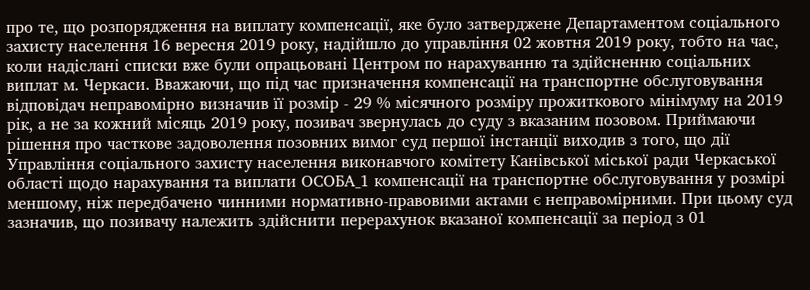про те, що розпорядження на виплату компенсації, яке було затверджене Департаментом соціального захисту населення 16 вересня 2019 року, надійшло до управління 02 жовтня 2019 року, тобто на час, коли надіслані списки вже були опрацьовані Центром по нарахуванню та здійсненню соціальних виплат м. Черкаси. Вважаючи, що під час призначення компенсації на транспортне обслуговування відповідач неправомірно визначив її розмір - 29 % місячного розміру прожиткового мінімуму на 2019 рік, а не за кожний місяць 2019 року, позивач звернулась до суду з вказаним позовом. Приймаючи рішення про часткове задоволення позовних вимог суд першої інстанції виходив з того, що дії Управління соціального захисту населення виконавчого комітету Канівської міської ради Черкаської області щодо нарахування та виплати ОСОБА_1 компенсації на транспортне обслуговування у розмірі меншому, ніж передбачено чинними нормативно-правовими актами є неправомірними. При цьому суд зазначив, що позивачу належить здійснити перерахунок вказаної компенсації за період з 01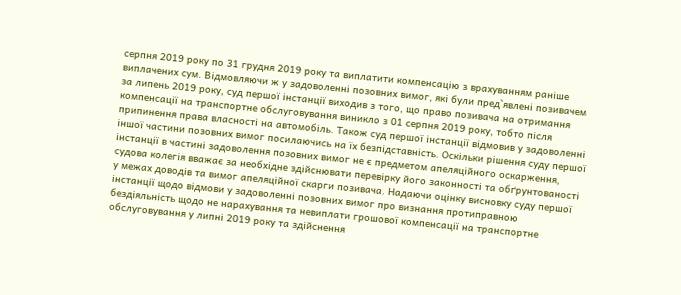серпня 2019 року по 31 грудня 2019 року та виплатити компенсацію з врахуванням раніше виплачених сум. Відмовляючи ж у задоволенні позовних вимог, які були пред`явлені позивачем за липень 2019 року, суд першої інстанції виходив з того, що право позивача на отримання компенсації на транспортне обслуговування виникло з 01 серпня 2019 року, тобто після припинення права власності на автомобіль. Також суд першої інстанції відмовив у задоволенні іншої частини позовних вимог посилаючись на їх безпідставність. Оскільки рішення суду першої інстанції в частині задоволення позовних вимог не є предметом апеляційного оскарження, судова колегія вважає за необхідне здійснювати перевірку його законності та обґрунтованості у межах доводів та вимог апеляційної скарги позивача. Надаючи оцінку висновку суду першої інстанції щодо відмови у задоволенні позовних вимог про визнання протиправною бездіяльність щодо не нарахування та невиплати грошової компенсації на транспортне обслуговування у липні 2019 року та здійснення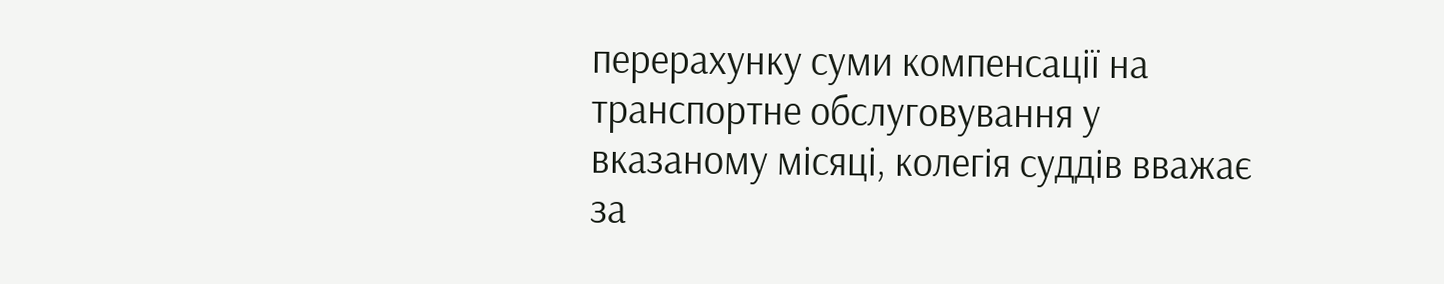перерахунку суми компенсації на транспортне обслуговування у вказаному місяці, колегія суддів вважає за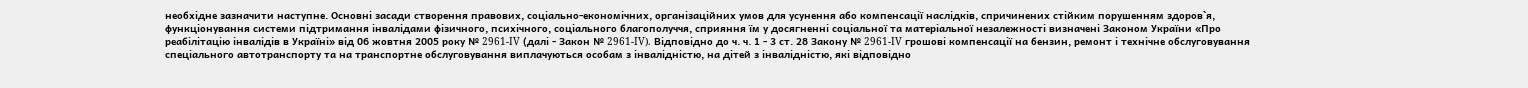необхідне зазначити наступне. Основні засади створення правових, соціально-економічних, організаційних умов для усунення або компенсації наслідків, спричинених стійким порушенням здоров`я, функціонування системи підтримання інвалідами фізичного, психічного, соціального благополуччя, сприяння їм у досягненні соціальної та матеріальної незалежності визначені Законом України «Про реабілітацію інвалідів в Україні» від 06 жовтня 2005 року № 2961-IV (далі - Закон № 2961-IV). Відповідно до ч. ч. 1 - 3 ст. 28 Закону № 2961-IV грошові компенсації на бензин, ремонт і технічне обслуговування спеціального автотранспорту та на транспортне обслуговування виплачуються особам з інвалідністю, на дітей з інвалідністю, які відповідно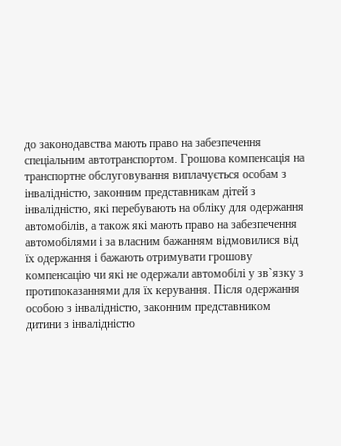до законодавства мають право на забезпечення спеціальним автотранспортом. Грошова компенсація на транспортне обслуговування виплачується особам з інвалідністю, законним представникам дітей з інвалідністю, які перебувають на обліку для одержання автомобілів, а також які мають право на забезпечення автомобілями і за власним бажанням відмовилися від їх одержання і бажають отримувати грошову компенсацію чи які не одержали автомобілі у зв`язку з протипоказаннями для їх керування. Після одержання особою з інвалідністю, законним представником дитини з інвалідністю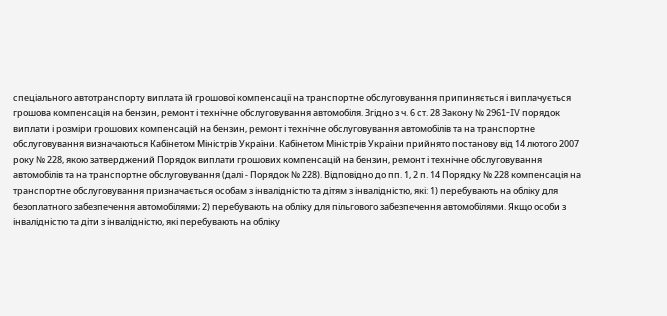спеціального автотранспорту виплата їй грошової компенсації на транспортне обслуговування припиняється і виплачується грошова компенсація на бензин, ремонт і технічне обслуговування автомобіля. Згідно з ч. 6 ст. 28 Закону № 2961-IV порядок виплати і розміри грошових компенсацій на бензин, ремонт і технічне обслуговування автомобілів та на транспортне обслуговування визначаються Кабінетом Міністрів України. Кабінетом Міністрів України прийнято постанову від 14 лютого 2007 року № 228, якою затверджений Порядок виплати грошових компенсацій на бензин, ремонт і технічне обслуговування автомобілів та на транспортне обслуговування (далі - Порядок № 228). Відповідно до пп. 1, 2 п. 14 Порядку № 228 компенсація на транспортне обслуговування призначається особам з інвалідністю та дітям з інвалідністю, які: 1) перебувають на обліку для безоплатного забезпечення автомобілями; 2) перебувають на обліку для пільгового забезпечення автомобілями. Якщо особи з інвалідністю та діти з інвалідністю, які перебувають на обліку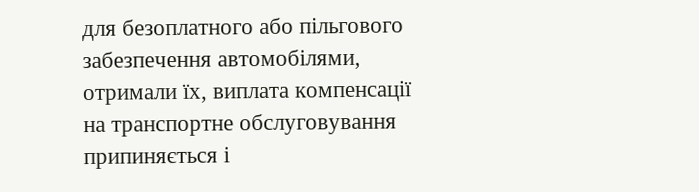для безоплатного або пільгового забезпечення автомобілями, отримали їх, виплата компенсації на транспортне обслуговування припиняється і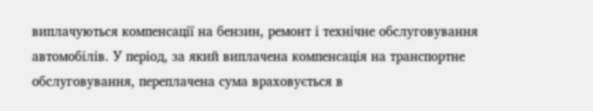виплачуються компенсації на бензин, ремонт і технічне обслуговування автомобілів. У період, за який виплачена компенсація на транспортне обслуговування, переплачена сума враховується в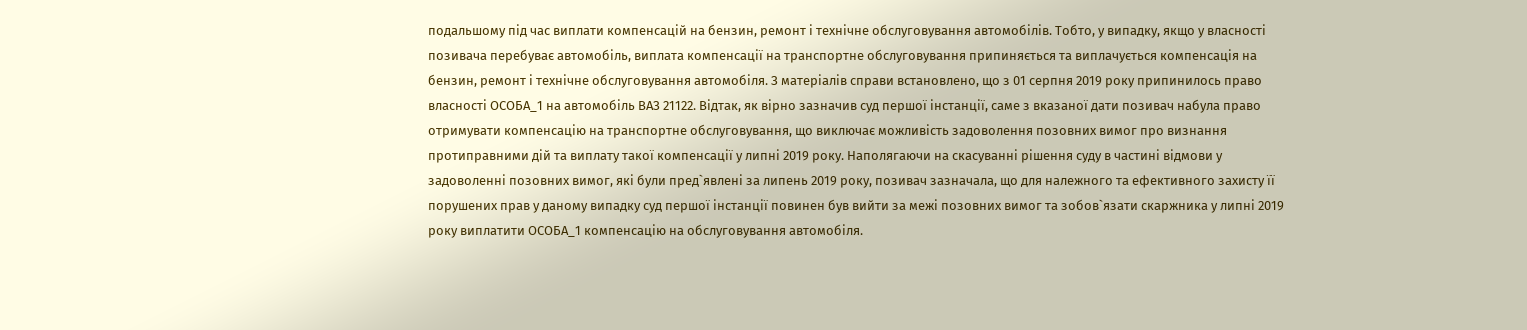подальшому під час виплати компенсацій на бензин, ремонт і технічне обслуговування автомобілів. Тобто, у випадку, якщо у власності позивача перебуває автомобіль, виплата компенсації на транспортне обслуговування припиняється та виплачується компенсація на бензин, ремонт і технічне обслуговування автомобіля. З матеріалів справи встановлено, що з 01 серпня 2019 року припинилось право власності ОСОБА_1 на автомобіль ВАЗ 21122. Відтак, як вірно зазначив суд першої інстанції, саме з вказаної дати позивач набула право отримувати компенсацію на транспортне обслуговування, що виключає можливість задоволення позовних вимог про визнання протиправними дій та виплату такої компенсації у липні 2019 року. Наполягаючи на скасуванні рішення суду в частині відмови у задоволенні позовних вимог, які були пред`явлені за липень 2019 року, позивач зазначала, що для належного та ефективного захисту її порушених прав у даному випадку суд першої інстанції повинен був вийти за межі позовних вимог та зобов`язати скаржника у липні 2019 року виплатити ОСОБА_1 компенсацію на обслуговування автомобіля.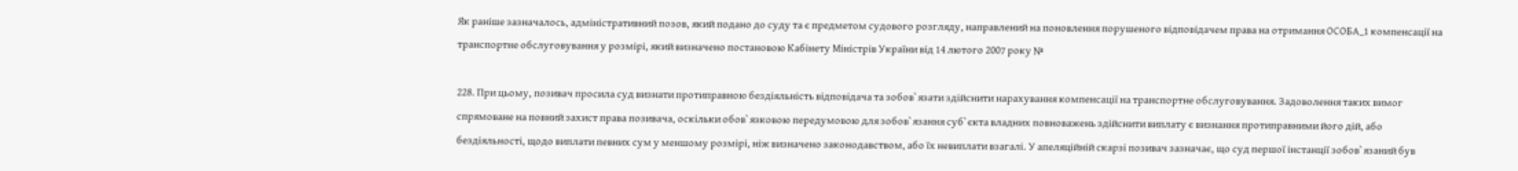Як раніше зазначалось, адміністративний позов, який подано до суду та є предметом судового розгляду, направлений на поновлення порушеного відповідачем права на отримання ОСОБА_1 компенсації на транспортне обслуговування у розмірі, який визначено постановою Кабінету Міністрів України від 14 лютого 2007 року №

228. При цьому, позивач просила суд визнати протиправною бездіяльність відповідача та зобов`язати здійснити нарахування компенсації на транспортне обслуговування. Задоволення таких вимог спрямоване на повний захист права позивача, оскільки обов`язковою передумовою для зобов`язання суб`єкта владних повноважень здійснити виплату є визнання протиправними його дій, або бездіяльності, щодо виплати певних сум у меншому розмірі, ніж визначено законодавством, або їх невиплати взагалі. У апеляційній скарзі позивач зазначає, що суд першої інстанції зобов`язаний був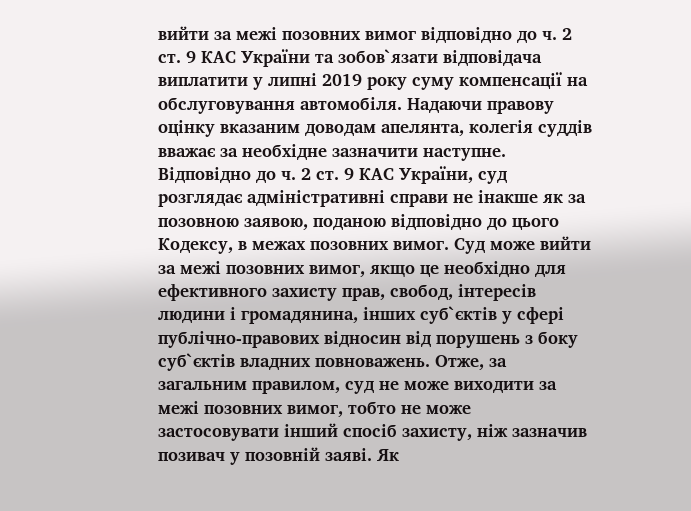вийти за межі позовних вимог відповідно до ч. 2 ст. 9 КАС України та зобов`язати відповідача виплатити у липні 2019 року суму компенсації на обслуговування автомобіля. Надаючи правову оцінку вказаним доводам апелянта, колегія суддів вважає за необхідне зазначити наступне. Відповідно до ч. 2 ст. 9 КАС України, суд розглядає адміністративні справи не інакше як за позовною заявою, поданою відповідно до цього Кодексу, в межах позовних вимог. Суд може вийти за межі позовних вимог, якщо це необхідно для ефективного захисту прав, свобод, інтересів людини і громадянина, інших суб`єктів у сфері публічно-правових відносин від порушень з боку суб`єктів владних повноважень. Отже, за загальним правилом, суд не може виходити за межі позовних вимог, тобто не може застосовувати інший спосіб захисту, ніж зазначив позивач у позовній заяві. Як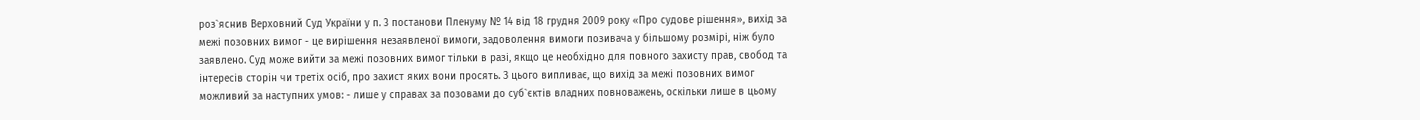роз`яснив Верховний Суд України у п. 3 постанови Пленуму № 14 від 18 грудня 2009 року «Про судове рішення», вихід за межі позовних вимог - це вирішення незаявленої вимоги, задоволення вимоги позивача у більшому розмірі, ніж було заявлено. Суд може вийти за межі позовних вимог тільки в разі, якщо це необхідно для повного захисту прав, свобод та інтересів сторін чи третіх осіб, про захист яких вони просять. З цього випливає, що вихід за межі позовних вимог можливий за наступних умов: - лише у справах за позовами до суб`єктів владних повноважень, оскільки лише в цьому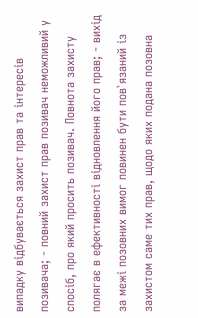випадку відбувається захист прав та інтересів позивача; - повний захист прав позивач неможливий у спосіб, про який просить позивач. Повнота захисту полягає в ефективності відновлення його прав; - вихід за межі позовних вимог повинен бути пов`язаний із захистом саме тих прав, щодо яких подана позовна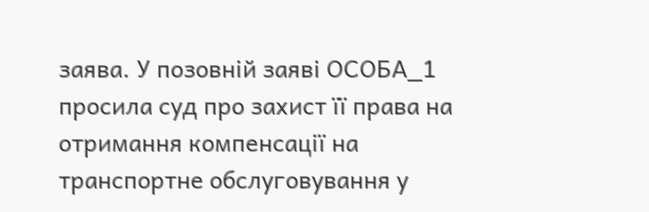заява. У позовній заяві ОСОБА_1 просила суд про захист її права на отримання компенсації на транспортне обслуговування у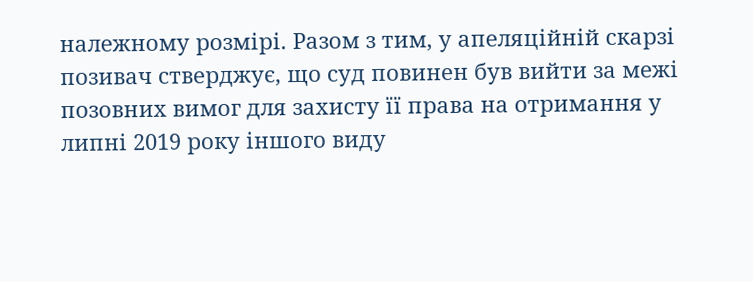належному розмірі. Разом з тим, у апеляційній скарзі позивач стверджує, що суд повинен був вийти за межі позовних вимог для захисту її права на отримання у липні 2019 року іншого виду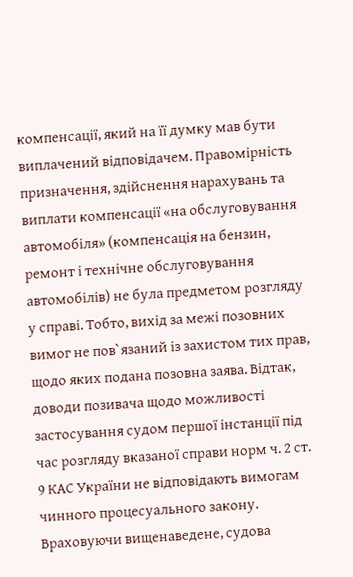компенсації, який на її думку мав бути виплачений відповідачем. Правомірність призначення, здійснення нарахувань та виплати компенсації «на обслуговування автомобіля» (компенсація на бензин, ремонт і технічне обслуговування автомобілів) не була предметом розгляду у справі. Тобто, вихід за межі позовних вимог не пов`язаний із захистом тих прав, щодо яких подана позовна заява. Відтак, доводи позивача щодо можливості застосування судом першої інстанції під час розгляду вказаної справи норм ч. 2 ст. 9 КАС України не відповідають вимогам чинного процесуального закону. Враховуючи вищенаведене, судова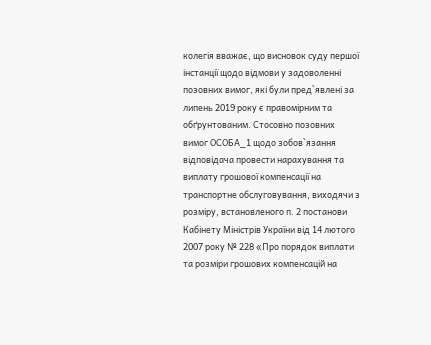колегія вважає, що висновок суду першої інстанції щодо відмови у задоволенні позовних вимог, які були пред`явлені за липень 2019 року є правомірним та обґрунтованим. Стосовно позовних вимог ОСОБА_1 щодо зобов`язання відповідача провести нарахування та виплату грошової компенсації на транспортне обслуговування, виходячи з розміру, встановленого п. 2 постанови Кабінету Міністрів України від 14 лютого 2007 року № 228 «Про порядок виплати та розміри грошових компенсацій на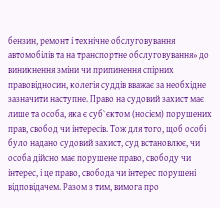бензин, ремонт і технічне обслуговування автомобілів та на транспортне обслуговування» до виникнення зміни чи припинення спірних правовідносин, колегія суддів вважає за необхідне зазначити наступне. Право на судовий захист має лише та особа, яка є суб`єктом (носієм) порушених прав, свобод чи інтересів. Тож для того, щоб особі було надано судовий захист, суд встановлює, чи особа дійсно має порушене право, свободу чи інтерес, і це право, свобода чи інтерес порушені відповідачем. Разом з тим, вимога про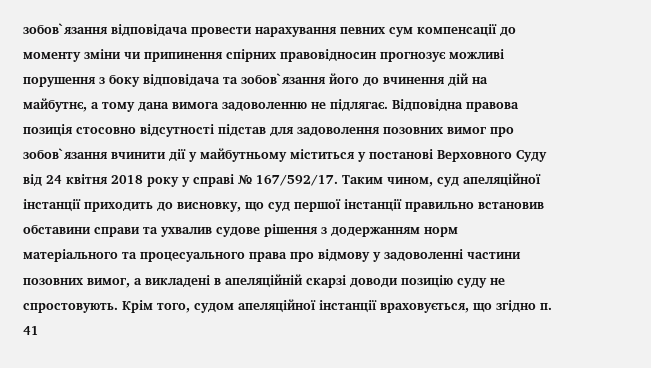зобов`язання відповідача провести нарахування певних сум компенсації до моменту зміни чи припинення спірних правовідносин прогнозує можливі порушення з боку відповідача та зобов`язання його до вчинення дій на майбутнє, а тому дана вимога задоволенню не підлягає. Відповідна правова позиція стосовно відсутності підстав для задоволення позовних вимог про зобов`язання вчинити дії у майбутньому міститься у постанові Верховного Суду від 24 квітня 2018 року у справі № 167/592/17. Таким чином, суд апеляційної інстанції приходить до висновку, що суд першої інстанції правильно встановив обставини справи та ухвалив судове рішення з додержанням норм матеріального та процесуального права про відмову у задоволенні частини позовних вимог, а викладені в апеляційній скарзі доводи позицію суду не спростовують. Крім того, судом апеляційної інстанції враховується, що згідно п. 41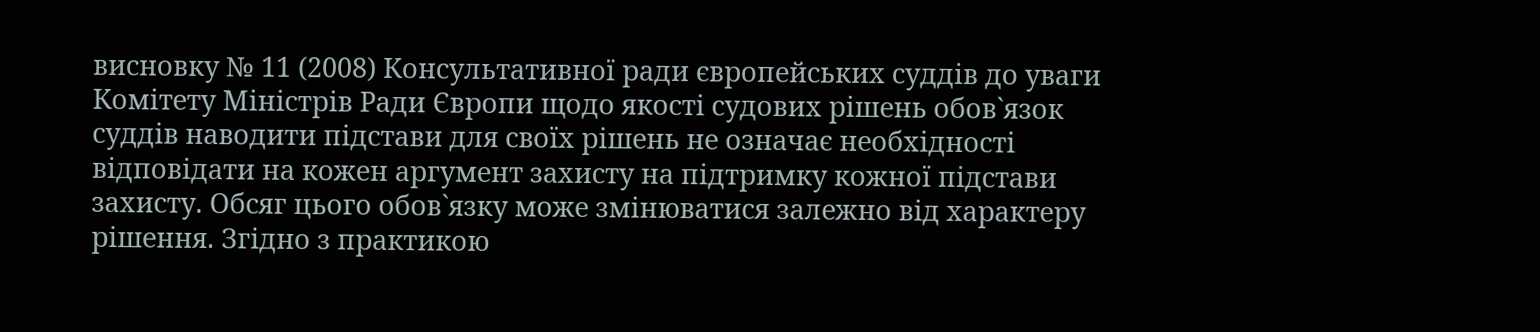висновку № 11 (2008) Консультативної ради європейських суддів до уваги Комітету Міністрів Ради Європи щодо якості судових рішень обов`язок суддів наводити підстави для своїх рішень не означає необхідності відповідати на кожен аргумент захисту на підтримку кожної підстави захисту. Обсяг цього обов`язку може змінюватися залежно від характеру рішення. Згідно з практикою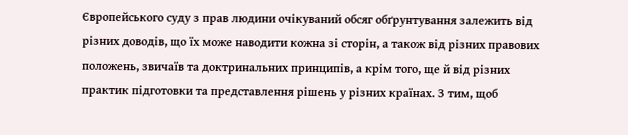Європейського суду з прав людини очікуваний обсяг обґрунтування залежить від різних доводів, що їх може наводити кожна зі сторін, а також від різних правових положень, звичаїв та доктринальних принципів, а крім того, ще й від різних практик підготовки та представлення рішень у різних країнах. З тим, щоб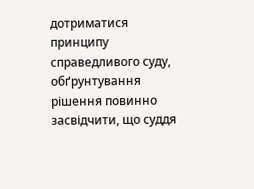дотриматися принципу справедливого суду, обґрунтування рішення повинно засвідчити, що суддя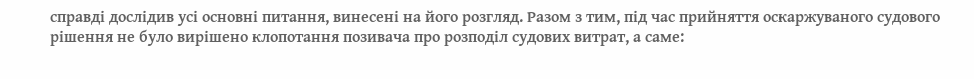справді дослідив усі основні питання, винесені на його розгляд. Разом з тим, під час прийняття оскаржуваного судового рішення не було вирішено клопотання позивача про розподіл судових витрат, а саме: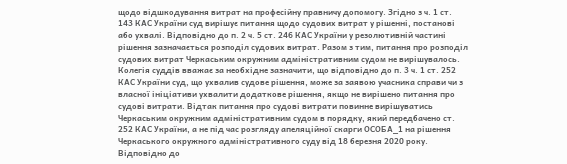щодо відшкодування витрат на професійну правничу допомогу. Згідно з ч. 1 ст. 143 КАС України суд вирішує питання щодо судових витрат у рішенні, постанові або ухвалі. Відповідно до п. 2 ч. 5 ст. 246 КАС України у резолютивній частині рішення зазначається розподіл судових витрат. Разом з тим, питання про розподіл судових витрат Черкаським окружним адміністративним судом не вирішувалось. Колегія суддів вважає за необхідне зазначити, що відповідно до п. 3 ч. 1 ст. 252 КАС України суд, що ухвалив судове рішення, може за заявою учасника справи чи з власної ініціативи ухвалити додаткове рішення, якщо не вирішено питання про судові витрати. Відтак питання про судові витрати повинне вирішуватись Черкаським окружним адміністративним судом в порядку, який передбачено ст. 252 КАС України, а не під час розгляду апеляційної скарги ОСОБА_1 на рішення Черкаського окружного адміністративного суду від 18 березня 2020 року. Відповідно до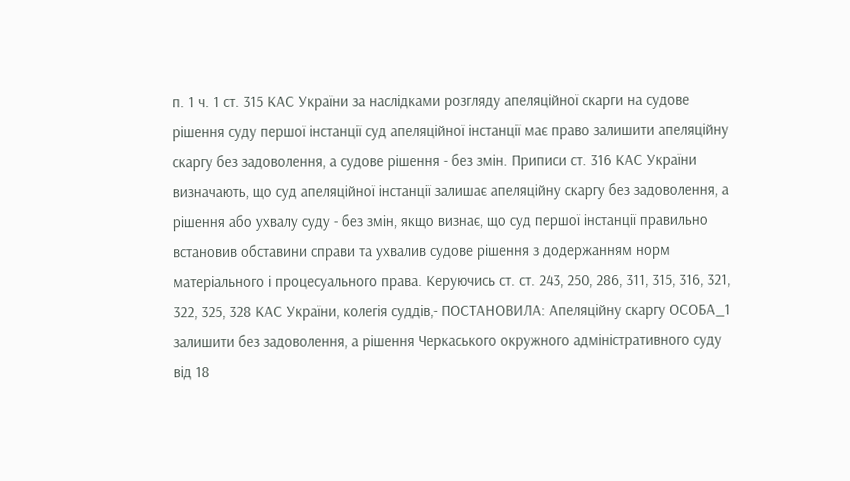п. 1 ч. 1 ст. 315 КАС України за наслідками розгляду апеляційної скарги на судове рішення суду першої інстанції суд апеляційної інстанції має право залишити апеляційну скаргу без задоволення, а судове рішення - без змін. Приписи ст. 316 КАС України визначають, що суд апеляційної інстанції залишає апеляційну скаргу без задоволення, а рішення або ухвалу суду - без змін, якщо визнає, що суд першої інстанції правильно встановив обставини справи та ухвалив судове рішення з додержанням норм матеріального і процесуального права. Керуючись ст. ст. 243, 250, 286, 311, 315, 316, 321, 322, 325, 328 КАС України, колегія суддів,- ПОСТАНОВИЛА: Апеляційну скаргу ОСОБА_1 залишити без задоволення, а рішення Черкаського окружного адміністративного суду від 18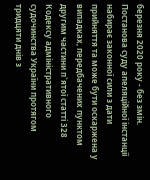березня 2020 року - без змін. Постанова суду апеляційної інстанції набирає законної сили з дати прийняття та може бути оскаржена у випадках, передбачених пунктом другим частини п`ятої статті 328 Кодексу адміністративного судочинства України протягом тридцяти днів з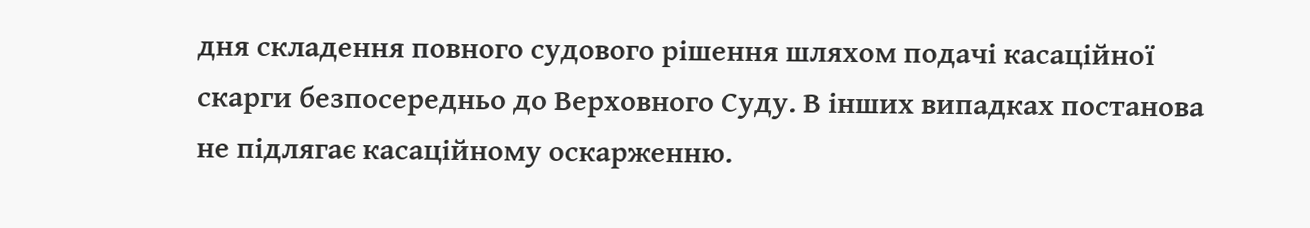дня складення повного судового рішення шляхом подачі касаційної скарги безпосередньо до Верховного Суду. В інших випадках постанова не підлягає касаційному оскарженню.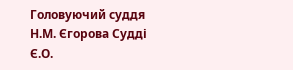Головуючий суддя Н.М. Єгорова Судді Є.О.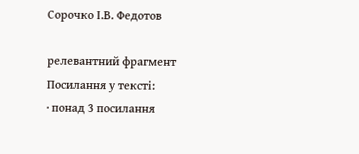Сорочко І.В. Федотов

релевантний фрагмент
Посилання у тексті:
· понад 3 посилання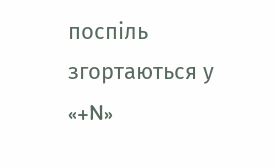поспіль згортаються у «+N»